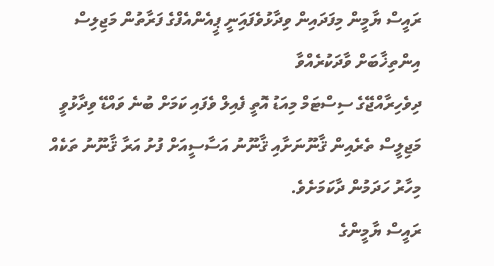ރައީސް ޔާމީން މިފަދައިން ވިދާޅުވެފައިަނީ ޕީއެންއެފްގެ ފަރާތުން މަޖިލިސް އިންތިޚާބަށް ވާދަކުރެއްވާ
ދިވެހިރާއްޖޭގެ ސިސްޓަމް މިއަޑު އޮތީ ފެއިލް ވެފައި ކަމަށް ބުނެ ވައްޑޭ ވިދާޅުވީ މަޖިލީސް ތެރެއިން ޤާނޫނަށާއި ޤާނޫނު އަސާސީއަށް ފުށު އަރާ ޤާނޫނު ތަކެއް މިހާރު ހަދަމުން ދާކަމަށެވެ.
ރައީސް ޔާމީންގެ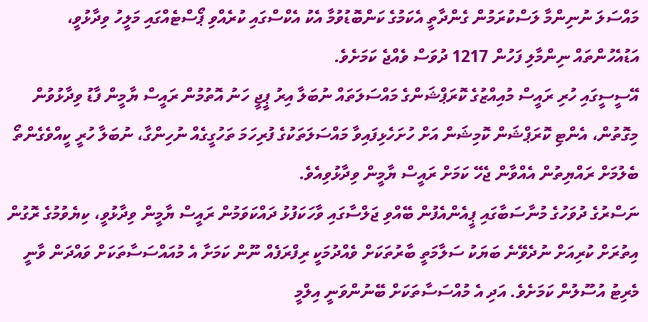މައްސަލަ ނުނިންމާ ލަސްކުރަމުން ގެންދާތީ އެކަމުގެ ކަންބޮޑުވުމާ އެކު އެކްސްގައި ކުރެއްވި ޕޯސްޓެއްގައި މަލީހު ވިދާޅުވީ، އަޑުއެހުންތައް ނިންމާލި ފަހުން 1217 ދުވަސް ވެއްޖެ ކަމަށެވެ.
އޭސީސީގައި ހުރި ރައީސް މުއިއްޒުގެ ކޮރަޕްޝަންގެ މައްސަލަތައް ނުބަލާ އިރު ޕީޖީ ހަނު އޮތުމުން ރައީސް ޔާމީން ފާޑު ވިދާޅުވުން
މިގޮތުން، އެންޓި ކޮރަޕްޝަން ކޮމިޝަން އަށް ހުށަހެޅިފައިވާ މައްސަލަތަކުގެ ފުރިހަމަ ތަހުގީގެއް ނުހިންގާ، ނުބަލާ ހުރީ ކީއްވެގެންތޯ ބެލުމަށް ރައްޔިތުން އެއްވާން ޖެހޭ ކަމަށް ރައީސް ޔާމީން ވިދާޅުވިއެވެ.
ނަސްރުގެ ދުވަހުގެ މުނާސަބާގައި ޕީއެންއެފުން ބޭއްވި ޖަލްސާގައި ވާހަކަފުޅު ދައްކަވަމުން ރައީސް ޔާމީން ވިދާޅުވީ، ކިޔެވުމުގެ ރޮގުން އިތުރަށް ކުރިއަށް ނުދެވޭނެ ބަޔަކު ސަލާމަތީ ބާރުތަކަށް ވެއްދުމަކީ ރިފްރަފެއް ނޫން ކަމަށާ އެ މުއައްސަސާތަކަށް ވައްދަން ވާނީ މެރިޓު އުސޫލުން ކަމަށެވެ. އަދި އެ މުއްސަސާތަކަށް ބޭނުންވަނީ އިލްމީ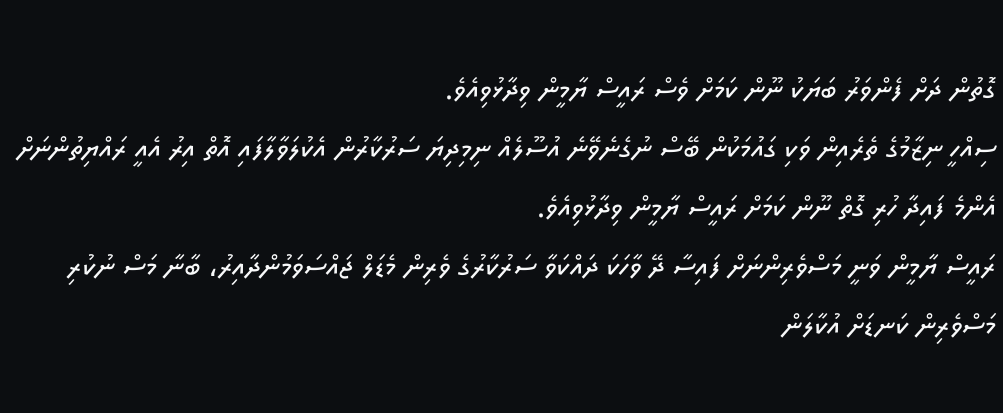ގޮތުން ދަށް ފެންވަރު ބަޔަކު ނޫން ކަމަށް ވެސް ރައީސް ޔާމީން ވިދާޅުވިއެވެ.
ސިއްހީ ނިޒާމުގެ ތެރެއިން ވަކި ގައުމަކުން ބޭސް ނުގެނެވޭނެ އުސޫލެއް ނިމިދިޔަ ސަރުކާރުން އެކުލަވާލާފައި އޮތް އިރު އެއީ ރައްޔިތުންނަށް އެންމެ ފައިދާ ހުރި ގޮތް ނޫން ކަމަށް ރައީސް ޔާމީން ވިދާޅުވިއެވެ.
ރައީސް ޔާމީން ވަނީ މަސްވެރިންނަށް ފައިސާ ދޭ ވާހަކަ ދައްކަވާ ސަރުކާރުގެ ވެރިން މެޑަލް ޖައްސަވަމުންދާއިރު، ބާނާ މަސް ނުކުރި މަސްވެރިން ކަނޑަށް އުކާލަން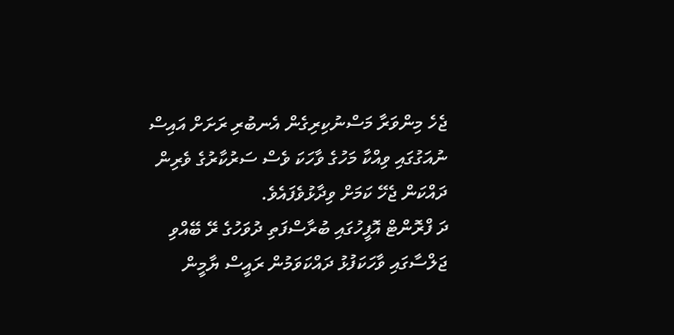ޖެހެ މިންވަރާ މަސްނުކިރިގެން އެނބުރި ރަށަށް އައިސް ނުއަގުގައި ވިއްކާ މަހުގެ ވާހަކަ ވެސް ސަރުކާރުގެ ވެރިން ދައްކަން ޖެހޭ ކަމަށް ވިދާޅުވެފައެވެ.
ދަ ފްރޮންޓް އޮފީހުގައި ބުރާސްފަތި ދުވަހުގެ ރޭ ބޭއްވި ޖަލްސާގައި ވާހަކަފުޅު ދައްކަވަމުން ރައީސް ޔާމީން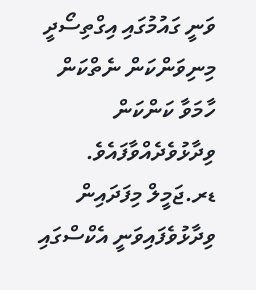ވަނީ ގައުމުގައި އިގްތިސޯދީ މިނިވަންކަން ނެތްކަން ހާމަވާ ކަންކަން ވިދާޅުވެދެއްވާފައެވެ.
ޑރ.ޖަމީލް މިފަދައިން ވިދާޅުވެފައިވަނީ އެކްސްގައި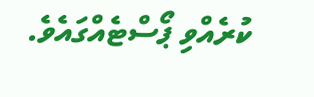ކުރެއްވި ޕޯސްޓެއްގައެވެ.